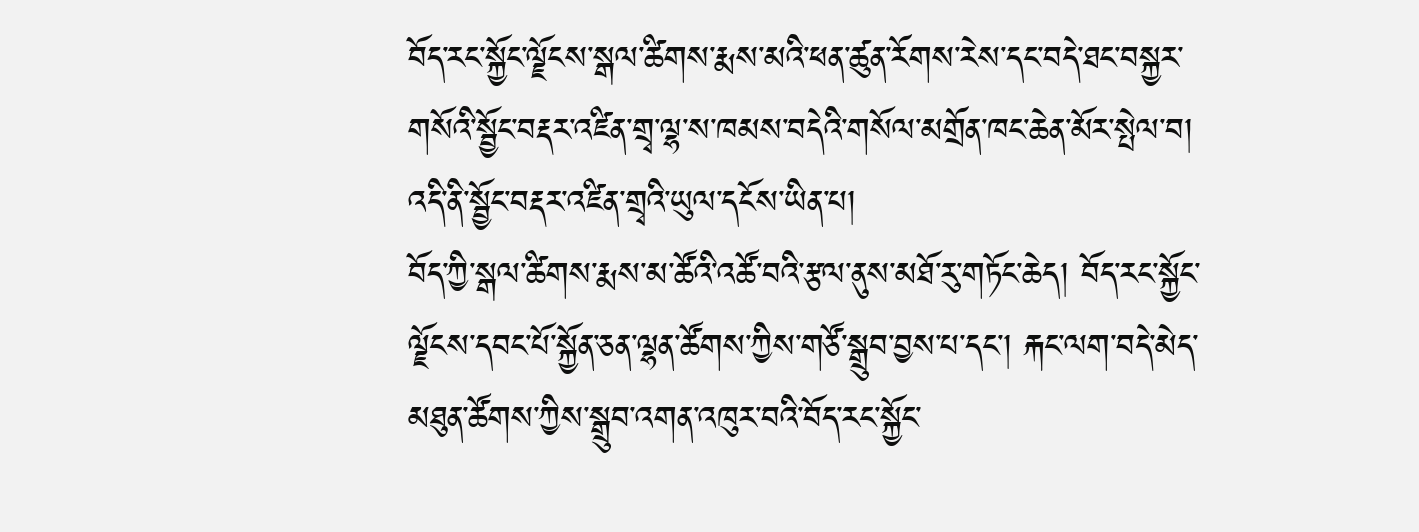བོད་རང་སྐྱོང་ལྗོངས་སྒལ་ཚིགས་རྨས་མའི་ཕན་ཚུན་རོགས་རེས་དང་བདེ་ཐང་བསྐྱར་གསོའི་སྦྱོང་བརྡར་འཛིན་གྲྭ་ལྷ་ས་ཁམས་བདེའི་གསོལ་མགྲོན་ཁང་ཆེན་མོར་སྤེལ་བ།
འདི་ནི་སྦྱོང་བརྡར་འཛིན་གྲྭའི་ཡུལ་དངོས་ཡིན་པ།
བོད་ཀྱི་སྒལ་ཚིགས་རྨས་མ་ཚོའི་འཚོ་བའི་རྩལ་ནུས་མཐོ་རུ་གཏོང་ཆེད། བོད་རང་སྐྱོང་ལྗོངས་དབང་པོ་སྐྱོན་ཅན་ལྷན་ཚོགས་ཀྱིས་གཙོ་སྒྲུབ་བྱས་པ་དང་། རྐང་ལག་བདེ་མེད་མཐུན་ཚོགས་ཀྱིས་སྒྲུབ་འགན་འཁུར་བའི་བོད་རང་སྐྱོང་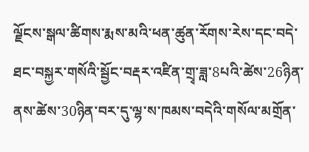ལྗོངས་སྒལ་ཚིགས་རྨས་མའི་ཕན་ཚུན་རོགས་རེས་དང་བདེ་ཐང་བསྐྱར་གསོའི་སྦྱོང་བརྡར་འཛིན་གྲྭ་ཟླ་8པའི་ཚེས་26ཉིན་ནས་ཚེས་30ཉིན་བར་དུ་ལྷ་ས་ཁམས་བདེའི་གསོལ་མགྲོན་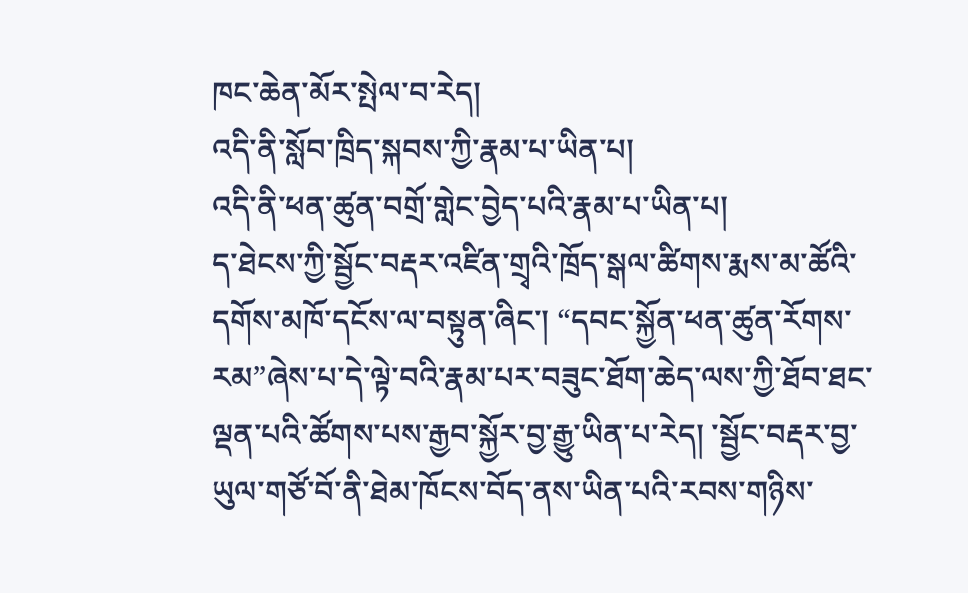ཁང་ཆེན་མོར་སྤེལ་བ་རེད།
འདི་ནི་སློབ་ཁྲིད་སྐབས་ཀྱི་རྣམ་པ་ཡིན་པ།
འདི་ནི་ཕན་ཚུན་བགྲོ་གླེང་བྱེད་པའི་རྣམ་པ་ཡིན་པ།
ད་ཐེངས་ཀྱི་སྦྱོང་བརྡར་འཛིན་གྲྭའི་ཁྲོད་སྒལ་ཚིགས་རྨས་མ་ཚོའི་དགོས་མཁོ་དངོས་ལ་བསྟུན་ཞིང་། “དབང་སྐྱོན་ཕན་ཚུན་རོགས་རམ”ཞེས་པ་དེ་ལྟེ་བའི་རྣམ་པར་བཟུང་ཐོག་ཆེད་ལས་ཀྱི་ཐོབ་ཐང་ལྡན་པའི་ཚོགས་པས་རྒྱབ་སྐྱོར་བྱ་རྒྱུ་ཡིན་པ་རེད། ་སྦྱོང་བརྡར་བྱ་ཡུལ་གཙོ་བོ་ནི་ཐེམ་ཁོངས་བོད་ནས་ཡིན་པའི་རབས་གཉིས་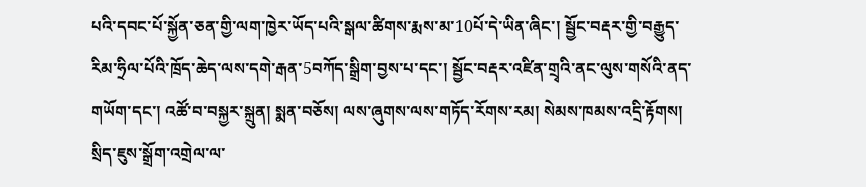པའི་དབང་པོ་སྐྱོན་ཅན་གྱི་ལག་ཁྱེར་ཡོད་པའི་སྒལ་ཚིགས་རྨས་མ་10པོ་དེ་ཡིན་ཞིང་། སྦྱོང་བརྡར་གྱི་བརྒྱུད་རིམ་ཧྲིལ་པོའི་ཁྲོད་ཆེད་ལས་དགེ་རྒན་5བཀོད་སྒྲིག་བྱས་པ་དང་། སྦྱོང་བརྡར་འཛིན་གྲྭའི་ནང་ལུས་གསོའི་ནད་གཡོག་དང་། འཚོ་བ་བསྐྱར་སྐྲུན། སྨན་བཅོས། ལས་ཞུགས་ལས་གཏོད་རོགས་རམ། སེམས་ཁམས་འདྲི་རྟོགས། སྲིད་ཇུས་སྒྲོག་འགྲེལ་ལ་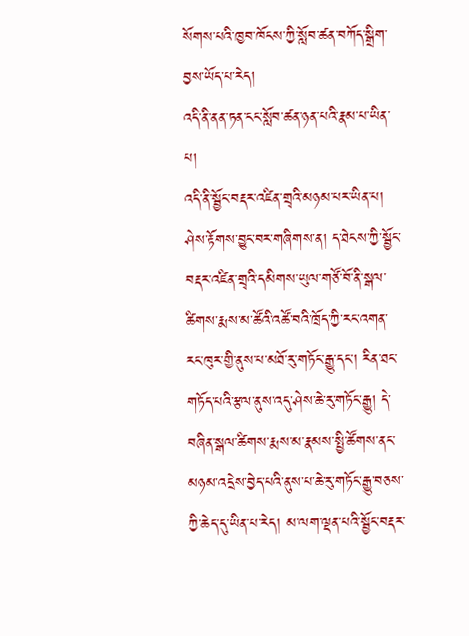སོགས་པའི་ཁྱབ་ཁོངས་ཀྱི་སློབ་ཚན་བཀོད་སྒྲིག་བྱས་ཡོད་པ་རེད།
འདི་ནི་ནན་ཏན་ངང་སློབ་ཚན་ཉན་པའི་རྣམ་པ་ཡིན་པ།
འདི་ནི་སྦྱོང་བརྡར་འཛིན་གྲྭའི་མཉམ་པར་ཡིན་པ།
ཤེས་རྟོགས་བྱུང་བར་གཞིགས་ན། ད་ཐེངས་ཀྱི་སྦྱོང་བརྡར་འཛིན་གྲྭའི་དམིགས་ཡུལ་གཙོ་བོ་ནི་སྒལ་ཚིགས་རྨས་མ་ཚོའི་འཚོ་བའི་ཁྲོད་ཀྱི་རང་འགན་རང་ཁུར་གྱི་ནུས་པ་མཐོ་རུ་གཏོང་རྒྱུ་དང་། རིན་ཐང་གཏོད་པའི་རྩལ་ནུས་འདུ་ཤེས་ཆེ་རུ་གཏོང་རྒྱུ། དེ་བཞིན་སྒལ་ཚིགས་རྨས་མ་རྣམས་སྤྱི་ཚོགས་ནང་མཉམ་འདྲེས་བྱེད་པའི་ནུས་པ་ཆེ་རུ་གཏོང་རྒྱུ་བཅས་ཀྱི་ཆེད་དུ་ཡིན་པ་རེད། མ་ལག་ལྡན་པའི་སྦྱོང་བརྡར་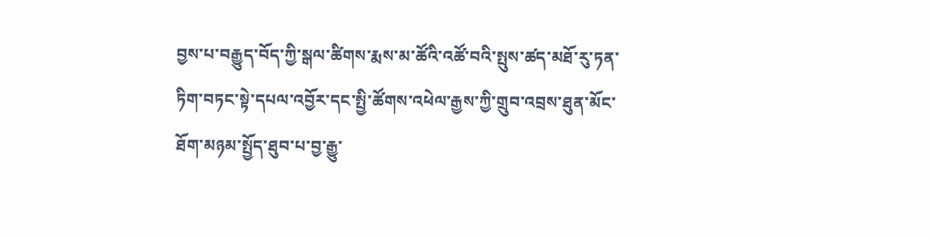བྱས་པ་བརྒྱུད་བོད་ཀྱི་སྒལ་ཚིགས་རྨས་མ་ཚོའི་འཚོ་བའི་སྤུས་ཚད་མཐོ་རུ་ཏན་ཏིག་བཏང་སྟེ་དཔལ་འབྱོར་དང་སྤྱི་ཚོགས་འཕེལ་རྒྱས་ཀྱི་གྲུབ་འབྲས་ཐུན་མོང་ཐོག་མཉམ་སྤྱོད་ཐུབ་པ་བྱ་རྒྱུ་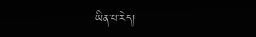ཡིན་པ་རེད།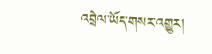འབྲེལ་ཡོད་གསར་འགྱུར།